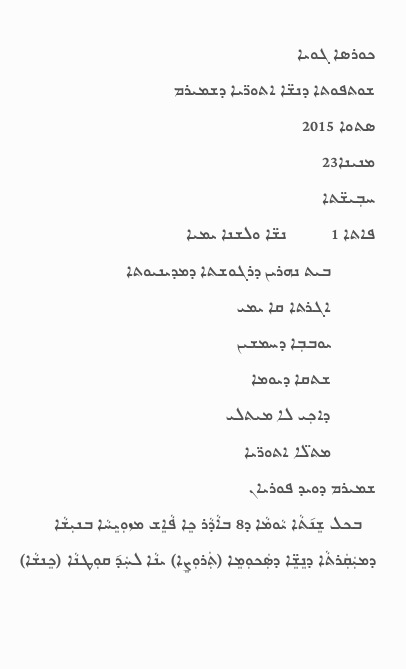ܟܘܪܣܐ ܓܘܝܐ
ܫܘܬܦܘܬܐ ܕܢܫ̈ܐ ܐܬܘܖ̈ܝܐ ܕܫܡܝܪܡ
ܣܬܘܐ 2015
ܡܢܝܢܐ23
ܚܒܼܝܫ̈ܬܐ
ܦܐܬܐ 1          ܢܫ̈ܐ ܘܠܫܢܐ ܝܡܝܐ
          ܒܝܬ ܢܗܪܝܢ ܕܪܓܘܫܬܐ ܕܡܕܝܢܝܘܬܐ
          ܐܓܪܬܐ ܩܐ ܝܡܝ
          ܝܘܒܒܼܐ ܕܚܡܫܝܢ
          ܫܬܩܐ ܕܝܘܡܐ
          ܕܐܟܼܝ ܠܐ ܡܝܬܠܝ
          ܡܬܠ̈ܐ ܐܬܘܖ̈ܝܐ
ܫܡܝܪܡ ܕܘܝܕ ܦܘܪܝܐܢ
   ܒܟܠ ܫܸܢ݇ܬܵܐ ܝܵܘܡܵܐ ܕ8 ܒܐܵܕܵܪ ܟܸܐ ܦܵܐܸܫ ܡܙܘܼܝܸܚܵܐ ܒܢܝܼܫܵܐ ܕܡܝܲܩܲܪܬܵܐ ܕܢܸܫܸ̈ܐ ܕܣܲܟܘܼܡܸܐ (ܬܲܪܘܼܨܸܐ) ܝܢܵܐ ܠܚܲܕ݇ ܩܘܼܛܢܵܐ (ܟܸܢܫܵܐ)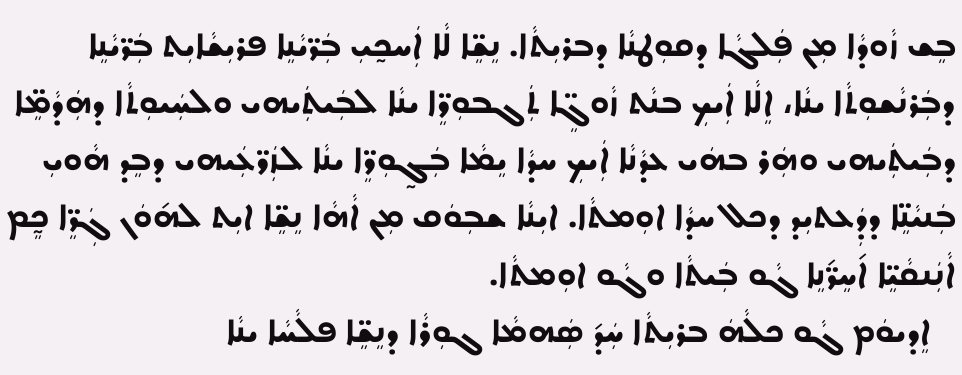ܒܸܫ ܙܵܘܕܵܐ ܡܼܢ ܦܲܠܓܵܐ ܕܩܘܼܛܢܵܐ ܕܒܪܝܼܬܵܐ. ܢܸܫܸ̈ܐ ܠܵܐ ܐܲܚܟ̰ܝܼ ܒܲܖ̈ܝܵܢܸܐ ܦܪܝܼܫܵܐܝܼܬ ܒܲܖ̈ܝܵܢܸܐ ܕܒܲܪܢܵܫܘܼܬܵܐ ܝܢܵܐ، ܐܸܠܵܐ ܐܲܝܟܼ ܒܢܵܬ ܙܵܘܓܸ̈ܐ ܬܲܓܒܘܼܖܸ̈ܐ ܝܢܵܐ ܠܒܲܝܬܲܝܗܝ ܘܠܚܲܝܘܼܬܵܐ ܕܗܲܕܵܡܸ̈ܐ ܕܒܲܝܬܲܝܗܝ ܘܗܲܪ ܒܗܿܝ ܥܕܵܢܵܐ ܐܲܝܟܼ ܚܕܵܐ ܝܸܡܵܐ ܒܲܓ̰ܘܼܖܸ̈ܐ ܝܢܵܐ ܠܙܲܖ̈ܥܲܝܗܝ ܕܒܸܕ ܗܵܘܝܼ ܒܲܢܝܵܢܸ̈ܐ ܕܕܲܥܬܝܼܕ ܕܟܠ ܚܕܵܐ ܐܘܼܡܬܵܐ. ܐܝܼܢܵܐ ܫܒܼܘܿܩ ܡܼܢ ܐܵܗܵܐ ܢܸܫܸ̈ܐ ܐܝܼܬ ܠܗ݇ܘܿܢ ܓܲܖܸ̈ܐ ܟ̰ܸܡ ܐܵܢܲܢܩܵܝܸ̈ܐ ܐ݇ܚܸܖ̈݇ܢܸܐ ܓܵܘ ܒܲܝܬܵܐ ܘܓܵܘ ܐܘܼܡܬܵܐ.
   ܐܸܕܝܘܿܡ ܓܵܘ ܟܠܵܗܿ ܒܪܝܼܬܵܐ ܚܲܕ݇ ܣܲܗܡܵܐ ܓܘܼܪܵܐ ܕܢܸܫܸ̈ܐ ܦܠܵܚܵܐ ܝܢܵܐ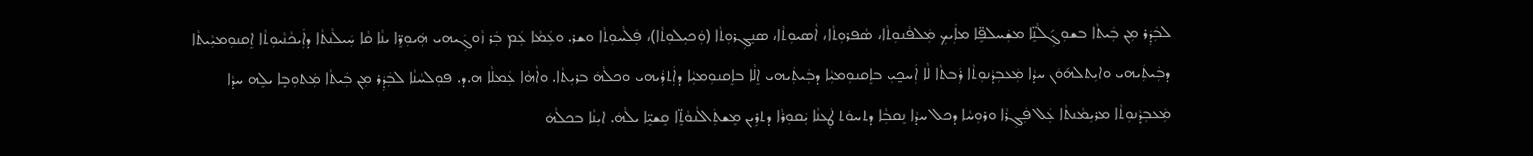ܠܒܲܕܲܪ ܡܼܢ ܒܲܝܬܵܐ ܒܫܘܼܓܼ݇ܠܵܢܸ̈ܐ ܡܫܲܚܠܦܸ̈ܐ ܡܐܲܝܟܼ ܡܲܠܦܵܢܘܼܬܵܐ، ܣܵܦܪܘܼܬܵܐ، ܐܵܣܝܘܼܬܵܐ، ܣܢܸܓܼܪܘܼܬܵܐ (ܘܲܟܝܼܠܘܼܬܵܐ)، ܦܲܠܵܚܘܼܬܵܐ ܘܫܪ. ܘܥܲܡܵܐ ܥܲܡ ܒܲܪ ܙܵܘܓܲܝܗܝ ܗܲܝܘܼܖܸ̈ܐ ܝܢܵܐ ܩܵܐ ܚܲܝܠܵܢܬܵܐ ܕܐܲܝܟܵܢܵܝܘܼܬܵܐ ܐܸܩܢܘܼܡܝܼܵܝܬܵܐ ܕܒܲܝܬܲܝܗܝ ܘܐܝܼܬܠܗ݇ܘܿܢ ܚܕܵܐ ܡܲܥܒܼܕܵܢܘܼܬܵܐ ܪܲܒܬܵܐ ܠܵܐ ܐܲܚܟ̰ܝܼ ܒܐܸܩܢܘܼܡܝܼܵܐ ܕܒܲܝܬܲܝܗܝ ܐܸܠܵܐ ܒܐܸܩܢܘܼܡܝܼܵܐ ܕܐܲܬܪܲܝܗܝ ܘܟܠܵܗܿ ܒܪܝܼܬܵܐ. ܘܐܵܗܵܐ ܥܲܡܠܵܐ ܗ.ܕ. ܦܘܼܠܚܵܢܵܐ ܠܒܲܕܲܪ ܡܼܢ ܒܲܝܬܵܐ ܡܲܬܘܼܒܼܸܐ ܝܠܸܗ ܚܕܵܐ ܡܲܥܒܼܕܵܢܘܼܬܵܐ ܡܪܝܼܡܵܢܬܵܐ ܥܲܠ ܦܲܓܼܪܵܐ ܘܪܘܼܚܵܐ ܕܟܠ ܚܕܵܐ ܢܸܩܒܼܵܐ ܕܬܚܘܿܬ ܛܲܥܢܵܐ ܝܲܩܘܼܪܵܐ ܕܬܪܹܝܢ ܡܸܫܬܲܐܠܵܢܘܵܬܸ̈ܐ ܩܸܫܝܸ̈ܐ ܝܠܵܗܿ. ܐܝܼܢܵܐ ܒܟܠܵܗܿ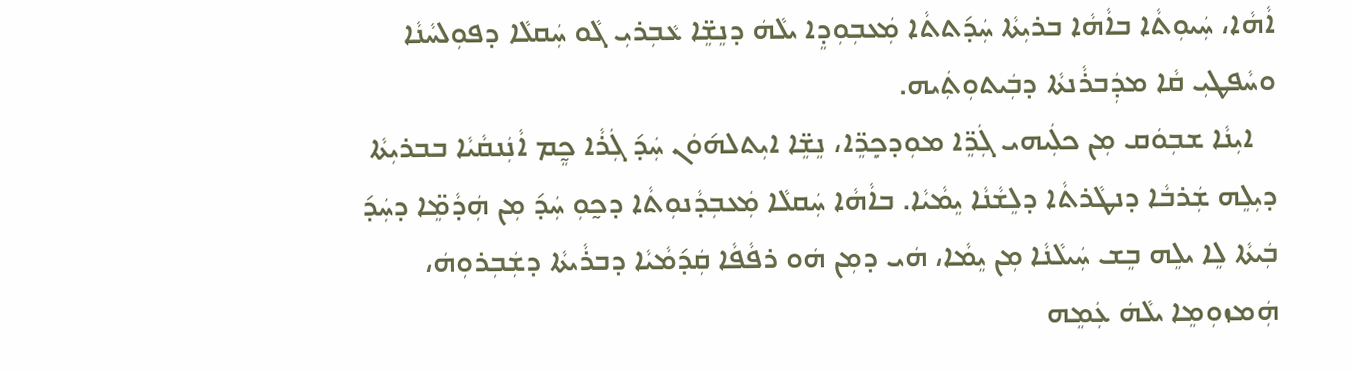ܐܵܗܵܐ، ܚܲܝܘܼܬܵܐ ܒܐܵܗܵܐ ܒܪܝܼܬܵܐ ܚܲܕ݇ܬܬܵܐ ܡܲܥܒܼܘܼܕܸܐ ܝܠܵܗܿ ܕܢܸܫܸ̈ܐ ܥܵܒܼܪܝܼ ܓܵܘ ܚܲܩܠܵܐ ܕܦܘܼܠܚܵܢܵܐ ܘܚܵܦܛܝܼ ܩܵܐ ܡܕܲܒܪܵܢܬܵܐ ܕܒܲܝܬܘܼܬܲܝܗ.
   ܐܝܼܢܵܐ ܫܒܼܘܿܩ ܡܼܢ ܟܠܲܝܗܝ ܓܲܖܸ̈ܐ ܡܘܼܕܟܼܸܖܸ̈ܐ، ܢܸܫܸ̈ܐ ܐܝܼܬܠܗ݇ܘܿܢ ܚܲܕ݇ ܓܲܪܵܐ ܟ̰ܸܡ ܐܵܢܲܢܩܵܝܵܐ ܒܒܪܝܼܬܵܐ ܕܝܼܠܸܗ ܫܲܪܒܵܐ ܕܢܛܵܪܬܵܐ ܕܠܸܫܵܢܵܐ ܝܸܡܵܝܵܐ. ܒܐܵܗܵܐ ܚܲܩܠܵܐ ܡܲܥܒܼܕܵܢܘܼܬܵܐ ܕܟ̰ܘܼ ܚܲܕ݇ ܡܼܢ ܗܲܕܵܡܸ̈ܐ ܕܚܲܕ݇ ܒܲܝܬܵܐ ܠܸܐ ܝܠܸܗ ܒܸܫ ܚܲܝܠܵܢܵܐ ܡܼܢ ܝܸܡܵܐ، ܗܿܝ ܕܡܼܢ ܗܿܘ ܪܦܵܦܵܐ ܩܲܕ݇ܡܵܝܵܐ ܕܒܪܵܝܬܵܐ ܕܫܲܒܼܪܘܼܗܿ، ܗܲܡܙܘܼܡܸܐ ܝܠܵܗܿ ܥܲܡܸܗ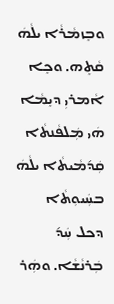ܘܒܸܙܡܵܪܵܐ ܝܠܵܗܿ ܩܵܬܸܗ. ܘܟܸܐ ܐܵܡܪܝܼ ܕܝܸܡܵܐ ܗܿܝ ܡܲܠܦܵܢܬܵܐ ܩܲܕ݇ܡܵܝܬܵܐ ܝܠܵܗܿ ܒܚܲܝܘܼܬܵܐ ܕܟܠ ܚܲܕ݇ ܒܲܪܢܵܫܵܐ. ܘܗܲܪ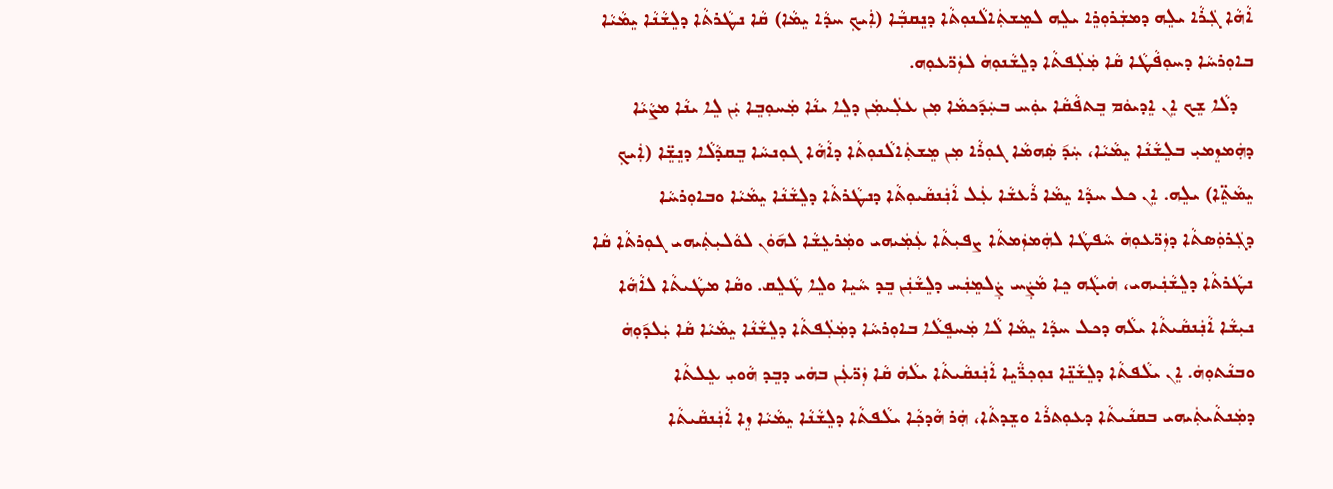ܐܵܗܵܐ ܓܲܪܵܐ ܝܠܸܗ ܕܡܫܲܪܘܼܪܸܐ ܝܠܸܗ ܠܡܸܫܬܲܐܠܵܢܘܼܬܵܐ ܕܢܸܩܒܼܵܐ (ܐܲܝܟܼ ܚܕܵܐ ܝܸܡܵܐ) ܩܵܐ ܢܛܵܪܬܵܐ ܕܠܸܫܵܢܵܐ ܝܸܡܵܝܵܐ ܒܐܘܼܪܚܵܐ ܕܚܘܼܦܵܛܵܐ ܩܵܐ ܡܲܠܲܦܬܵܐ ܕܠܸܫܵܢܘܼܗܿ ܠܙܲܖ̈ܥܘܼܗ.
   ܕܠܵܐ ܫܸܟ ܐܸܢ ܐܸܕܝܘܿܡ ܒܸܬܦܵܩܵܐ ܝܘܲܚ ܒܚܲܕ݇ܟܡܵܐ ܡܼܢ ܥܠܲܝܡܲܢ ܕܠܸܐ ܝܢܵܐ ܡܲܚܘܼܒܸܐ ܝܲܢ ܠܸܐ ܝܢܵܐ ܡܨܵܝܵܐ ܕܗܲܡܙܸܡܝܼ ܒܠܸܫܵܢܵܐ ܝܸܡܵܝܵܐ، ܚܲܕ݇ ܣܲܗܡܵܐ ܓܘܼܪܵܐ ܡܼܢ ܡܸܫܬܲܐܠܵܢܘܼܬܵܐ ܕܐܵܗܵܐ ܓܘܼܢܚܵܐ ܒܸܩܕܵܠܵܐ ܕܢܸܫܸ̈ܐ (ܐܲܝܟܼ ܝܸܡܵܬܸ̈ܐ) ܝܠܸܗ. ܐܸܢ ܟܠ ܚܕܵܐ ܝܸܡܵܐ ܪܵܥܫܵܐ ܥܲܠ ܐܵܢܲܢܩܵܝܘܼܬܵܐ ܕܢܛܵܪܬܵܐ ܕܠܸܫܵܢܵܐ ܝܸܡܵܝܵܐ ܘܒܐܘܼܪܚܵܐ ܕܓܲܪܘܲܣܬܵܐ ܕܙܲܖ̈ܥܘܼܗܿ ܚܵܦܛܵܐ ܠܗܲܡܙܲܡܬܵܐ ܨܦܝܼܬܵܐ ܥܲܡܲܝܗܝ ܘܡܲܪܥܸܫܵܐ ܠܗ݇ܘܿܢ ܠܘܵܠܝܼܬܲܝܗܝ ܓܘܼܪܬܵܐ ܩܵܐ ܢܛܵܪܬܵܐ ܕܠܸܫܵܢܲܝܗܝ، ܗܿܝܓܵܗ ܟܸܐ ܡܵܨܲܚ ܨܲܠܡܸܢܲܚ ܕܠܸܫܵܢܲܢ ܒܸܕ ܚܵܝܸܐ ܘܠܸܐ ܛܵܠܸܩ. ܘܩܵܐ ܡܛܵܝܬܵܐ ܠܐܵܗܵܐ ܢܝܼܫܵܐ ܐܵܢܲܢܩܵܝܬܵܐ ܝܠܵܗ ܕܟܠ ܚܕܵܐ ܝܸܡܵܐ ܠܵܐ ܡܲܚܦܸܠܵܐ ܒܐܘܼܪܚܵܐ ܕܡܲܠܲܦܬܵܐ ܕܠܸܫܵܢܵܐ ܝܸܡܵܝܵܐ ܩܵܐ ܝܲܠܕ݇ܘܼܗܿ ܘܒܢܵܬܘܼܗܿ. ܐܸܢ ܝܠܵܦܬܵܐ ܕܠܸܫܵܢܸ̈ܐ ܢܘܼܟܼܖ̈ܵܝܸܐ ܐܵܢܲܢܩܵܝܬܵܐ ܝܠܵܗܿ ܩܵܐ ܙܲܖ̈ܥܲܢ ܒܗܿܝ ܕܒܸܕ ܗܵܘܝܼ ܥܸܠܬܵܐ ܕܡܲܢܬܵܝܬܲܝܗܝ ܒܩܢܵܝܬܵܐ ܕܥܘܼܬܪܵܐ ܘܫܸܕܬܵܐ، ܗܲܪ ܗܵܕܟܼܵܐ ܝܠܵܦܬܵܐ ܕܠܸܫܵܢܵܐ ܝܸܡܵܝܵܐ ܙܸܐ ܐܵܢܲܢܩܵܝܬܵܐ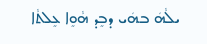ܝܠܵܗܿ ܒܗܿܝ ܕܒܸܕ ܗܵܘܸܐ ܥܸܠܬܵܐ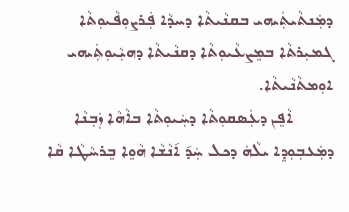ܕܡܲܢܬܵܝܬܲܝܗܝ ܒܩܢܵܝܬܵܐ ܕܚܕܵܐ ܦܲܪܨܘܼܦܵܝܘܼܬܵܐ ܓܡܝܼܪܬܵܐ ܒܡܸܨܥܵܝܘܼܬܵܐ ܕܩܢܵܝܬܵܐ ܕܗܝܼܵܝܘܼܬܲܝܗܝ ܐܘܼܡܬܵܢܵܝܬܵܐ.
         ܐܵܦܸܢ ܕܥܲܣܩܘܼܬܵܐ ܕܚܲܝܘܼܬܵܐ ܒܐܵܗܵܐ ܙܲܒܼܢܵܐ ܕܡܲܥܒܼܘܼܕܸܐ ܝܠܵܗܿ ܕܟܠ ܚܲܕ݇ ܐ݇ܢܵܫܵܐ ܗܵܘܸܐ ܒܸܪܚܵܛܵܐ ܩܵܐ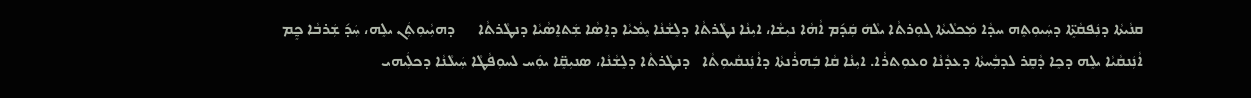ܩܢܵܝܬܵܐ ܕܢܲܦܩܵܬܸ̈ܐ ܕܚܲܝܘܼܬܸܗ ܚܕܵܐ ܡܲܟܠܵܝܬܵܐ ܓܘܼܪܬܵܐ ܝܠܵܗܿ ܩܲܕ݇ܡ ܐܵܗܵܐ ܢܝܼܫܵܐ، ܐܝܼܢܵܐ ܢܛܵܪܬܵܐ ܕܠܸܫܵܢܵܐ ܝܸܡܵܝܵܐ ܕܐܸܣܵܐ ܫܲܬܐܸܣܵܝܵܐ ܕܢܛܵܪܬܵܐ      ܕܗܝܼܵܝܘܼܬܲܢ ܝܠܸܗ، ܚܲܕ݇ ܫܲܪܒܵܐ ܟ̰ܸܡ ܐܵܢܲܢܩܵܝܵܐ ܝܠܸܗ ܕܟܸܐ ܕܵܩܸܪ ܠܕܒܼܵܚܬܵܐ ܕܥܕܵܢܵܐ ܘܥܘܼܬܪܵܐ. ܐܝܼܢܵܐ ܩܵܐ ܒܲܗܪܵܢܬܵܐ ܕܐܵܢܲܢܩܵܝܘܼܬܵܐ   ܕܢܛܵܪܬܵܐ ܕܠܸܫܵܢܵܐ، ܣܢܝܼܩܸ̈ܐ ܝܘܲܚ ܠܚܘܼܦܵܛܵܐ ܚܲܝܠܵܢܵܐ ܕܟܠܲܝܗܝ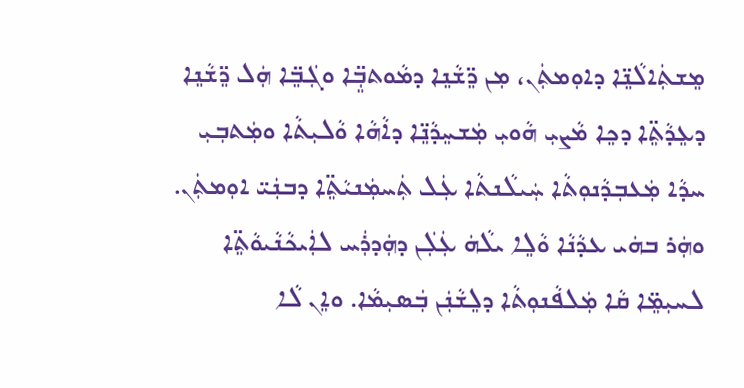ܡܸܫܬܲܐܠܵܢܸ̈ܐ ܕܐܘܼܡܬܲܢ، ܡܼܢ ܖܸ̈ܫܵܢܸܐ ܕܡܵܘܬܒܼܸ̈ܐ ܘܓܲܒܸ̈ܐ ܗܲܠ ܖܸ̈ܫܵܢܸܐ ܕܥܸܕܵܬܸ̈ܐ ܕܟܸܐ ܡܵܨܝܼ ܗܵܘܝܼ ܡܲܫܚܸܕܵܢܸ̈ܐ ܕܐܵܗܵܐ ܘܵܠܝܼܬܵܐ ܘܡܲܬܒܼܝܼ ܚܕܵܐ ܡܲܥܒܼܕܵܢܘܼܬܵܐ ܚܲܝܠܵܢܬܵܐ ܥܲܠ ܬܲܚܡܲܢܝܵܬܸ̈ܐ ܕܒܢܲܝ̈ ܐܘܼܡܬܲܢ. ܘܗܲܪ ܒܗܿܝ ܥܕܵܢܵܐ ܘܵܠܸܐ ܝܠܵܗܿ ܥܲܠܲܢ ܕܗܲܕܪܲܚ ܠܐܲܝܟܵܢܵܝܘܵܬܸ̈ܐ ܠܚܝܼܡܸ̈ܐ ܩܵܐ ܡܲܠܦܵܢܘܼܬܵܐ ܕܠܸܫܵܢܲܢ ܒܲܣܝܼܡܵܐ. ܘܐܸܢ ܠܵܐ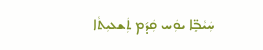ܚܲܝܵܒܼܸ̈ܐ ܝܘܲܚ ܩܲܕ݇ܡ ܬܲܫܥܝܼܬܵܐ